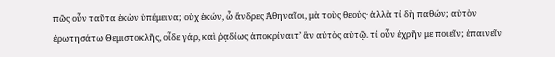πῶς οὖν ταῦτα ἑκὼν ὑπέμεινα; οὐχ ἑκών, ὦ ἄνδρες Ἀθηναῖοι, μὰ τοὺς θεούς· ἀλλὰ τί δὴ παθών; αὑτὸν ἐρωτησάτω Θεμιστοκλῆς, οἶδε γάρ, καὶ ῥᾳδίως ἀποκρίναιτ’ ἂν αὐτὸς αὑτῷ. τί οὖν ἐχρῆν με ποιεῖν; ἐπαινεῖν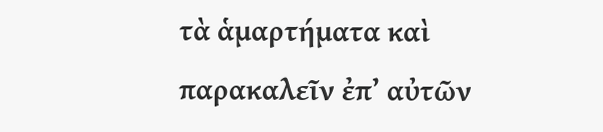τὰ ἁμαρτήματα καὶ παρακαλεῖν ἐπ’ αὐτῶν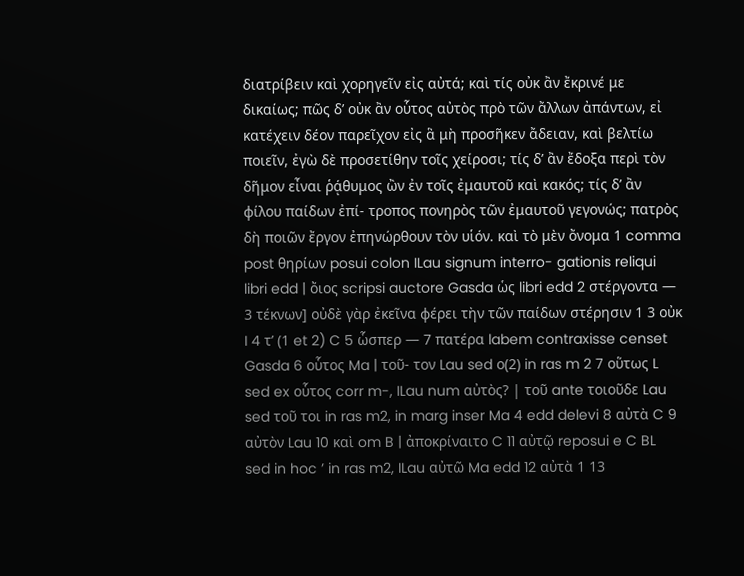διατρίβειν καὶ χορηγεῖν εἰς αὐτά; καὶ τίς οὐκ ἂν ἔκρινέ με δικαίως; πῶς δ’ οὐκ ἂν οὗτος αὐτὸς πρὸ τῶν ἄλλων ἀπάντων, εἰ κατέχειν δέον παρεῖχον εἰς ἃ μὴ προσῆκεν ἄδειαν, καὶ βελτίω ποιεῖν, ἐγὼ δὲ προσετίθην τοῖς χείροσι; τίς δ’ ἂν ἔδοξα περὶ τὸν δῆμον εἶναι ῥᾴθυμος ὢν ἐν τοῖς ἐμαυτοῦ καὶ κακός; τίς δ’ ἂν φίλου παίδων ἐπί- τροπος πονηρὸς τῶν ἐμαυτοῦ γεγονώς; πατρὸς δὴ ποιῶν ἔργον ἐπηνώρθουν τὸν υἱόν. καὶ τὸ μὲν ὄνομα 1 comma post θηρίων posui colon ILau signum interro- gationis reliqui libri edd | ὄιος scripsi auctore Gasda ὡς libri edd 2 στέργοντα — 3 τέκνων] οὐδὲ γὰρ ἐκεῖνα φέρει τὴν τῶν παίδων στέρησιν 1 3 οὐκ I 4 τ’ (1 et 2) C 5 ὧσπερ — 7 πατέρα labem contraxisse censet Gasda 6 οὗτος Ma | τοῦ- τον Lau sed ο(2) in ras m 2 7 οὕτως L sed ex οὗτος corr m-, ILau num αὐτὸς? | τοῦ ante τοιοῦδε Lau sed τοῦ τοι in ras m2, in marg inser Ma 4 edd delevi 8 αὐτὰ C 9 αὐτὸν Lau 10 καὶ om B | ἀποκρίναιτο C 11 αὐτῷ reposui e C BL sed in hoc ’ in ras m2, ILau αὐτῶ Ma edd 12 αὐτὰ 1 13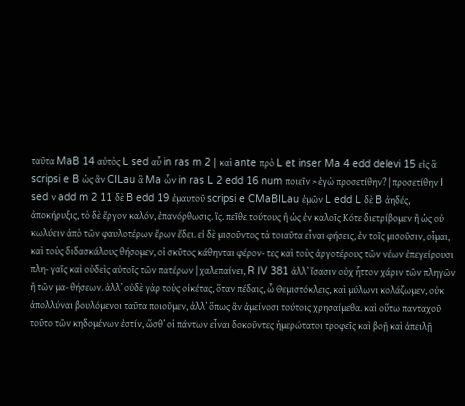ταῦτα MaB 14 αὐτὸς L sed αὖ in ras m 2 | καὶ ante πρὸ L et inser Ma 4 edd delevi 15 εἰς ἃ scripsi e B ὡς ἂν CILau ἃ Ma ὧν in ras L 2 edd 16 num ποιεῖν > ἐγὼ προσετίθην? | προσετίθην I sed ν add m 2 11 δὲ B edd 19 ἐμαυτοῦ scripsi e CMaBILau ἐμῶν L edd L δὲ B ἀηδές, ἀποκήρυξις, τὸ δὲ ἔργον καλόν, ἐπανόρθωσις. ἲς. πεῖθε τούτους ἢ ὡς ἐν καλοῖς Κότε διετρίβομεν ἢ ὡς οὐ κωλύειν ἀπὸ τῶν φαυλοτέρων ἔρων ἔδει. εἰ δὲ μισοῦντος τὰ τοιαῦτα εἶναι φήσεις, ἐν τοῖς μισοῦσιν, οἶμαι, καὶ τοὺς διδασκάλους θήσομεν, οἱ σκῦτος κάθηνται φέρον- τες καὶ τοὺς ἀργοτέρους τῶν νέων ἐπεγείρουσι πλη- γαῖς καὶ οὐδεὶς αὐτοῖς τῶν πατέρων | χαλεπαίνει, R IV 381 ἀλλ’ ἴσασιν οὐχ ἧττον χάριν τῶν πληγῶν ἢ τῶν μα- θήσεων. ἀλλ’ οὐδὲ γὰρ τοὺς οἰκέτας, ὅταν πέδαις, ὦ Θεμιστόκλεις, καὶ μύλωνι κολάζωμεν, οὐκ ἀπολλύναι βουλόμενοι ταῦτα ποιοῦμεν, ἀλλ’ ὅπως ἂν ἀμείνοσι τούτοις χρησαίμεθα. καὶ οὕτω πανταχοῦ τοῦτο τῶν κηδομένων ἐστίν, ὥσθ’ οἱ πάντων εἶναι δοκοῦντες ἡμερώτατοι τροφεῖς καὶ βοῇ καὶ ἀπειλῇ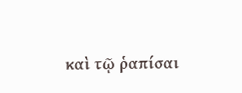καὶ τῷ ῥαπίσαι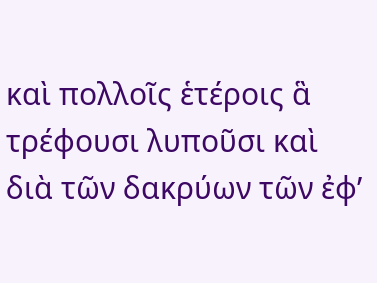καὶ πολλοῖς ἑτέροις ἃ τρέφουσι λυποῦσι καὶ διὰ τῶν δακρύων τῶν ἐφ’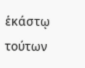ἑκάστῳ τούτων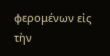φερομένων εἰς τὴν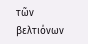τῶν βελτιόνων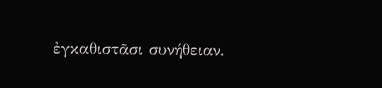ἐγκαθιστᾶσι συνήθειαν.